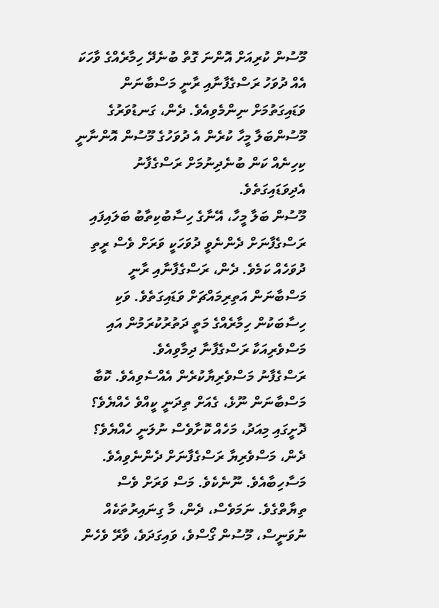މޫސުން ކުރިއަށް އޮންނަ ގޮތް ބުނެދޭ ހިމާރެއްގެ ވާހަކަ
އެއް ދުވަހު ރަސްގެފާނާއި ރާނީ މަސްބާނަން ވަޑައިގަތުމަށް ނިންމެވިއެވެ. ދެން، ގަނޑުވަރުގެ މޫސުންބަލާ މީހާ ކުރެން އެ ދުވަހުގެ މޫސުން އޮންނާނީ ކިހިނެއް ކަން ބުނެދިނުމަށް ރަސްގެފާނު އެދިވަޑައިގަތެވެ.
މޫސުން ބަލާ މީހާ، އޭނާގެ ހިސާބުކިތާބު ބަލައިފައި ރަސްގެފާނަށް ދެންނެވީ ދުވަހަކީ ވަރަށް ވެސް ރީތި ދުވަހެއް ކަމެވެ. ދެން، ރަސްގެފާނާއި ރާނީ މަސްބާނަން އަތިރިމައްޗަށް ވަޑައިގަތެވެ. ވަކި ހިސާބަކުން ހިމާރެއްގެ މަތީ ދަތުރުކުރަމުން އައި މަސްވެރިއަކާ ރަސްގެފާނާ ދިމާވިއެވެ.
ރަސްގެފާނު މަސްވެރިޔާކުރެން އެއްސެވިއެވެ. ކޮބާ މަސްބާނަން ނޫޅެ، ގެއަށް ތިދަނީ ކީއްވެ ހެއްޔެވެ؟ ދޮށީގައި މިއަދު، މަހެއް ކޮށާވެސް ނުލަނީ ހެއްޔެވެ؟ ދެން، މަސްވެރިޔާ ރަސްގެފާނަށް ދެންނެވިއެވެ. މަސާހިބާއެވެ. ނޫނެކެވެ. މަސް ވަރަށް ވެސް ތިޔާތްގެވެ. ނަމަވެސް، ދެން، މާ ގިނައިރުތަކެއް ނުވަނީސް، މޫސުން ގޯސްވެ، ވައިގަދަވެ، ވާރޭ ވެހެން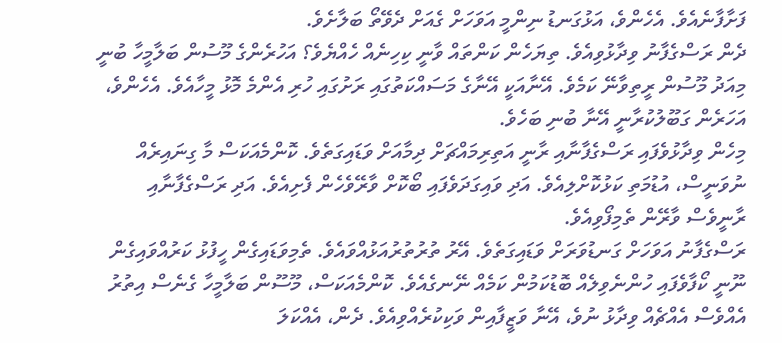ފަށާފާނެއެވެ. އެހެންވެ، އަޅުގަނޑު ނިންމީ އަވަހަށް ގެއަށް ދެވޭތޯ ބަލާށެވެ.
ދެން ރަސްގެފާނު ވިދާޅުވިއެވެ. ތިޔަހެން ކަންތައް ވާނީ ކިހިނެއް ހެއްޔެވެ؟ އަހުރެންގެ މޫސުން ބަލާމީހާ ބުނީ މިއަދު މޫސުން ރީތިވާނޭ ކަމެވެ. އޭނާއަކީ އޭނާގެ މަސައްކަތުގައި ރަށުގައި ހުރި އެންމެ މޮޅު މީހާއެވެ. އެހެންވެ، އަހަރެން ގަބޫލުކުރާނީ އޭނާ ބުނި ބަހެވެ.
މިހެން ވިދާޅުވެފައި ރަސްގެފާނާއި ރާނީ އަތިރިމައްޗަށް ދިމާއަށް ވަޑައިގަތެވެ. ކޮންމެއަކަސް މާ ގިނައިރެއް ނުވަނީސް، އުޑުމަތި ކަޅުކޮށްލިއެވެ. އަދި ވައިގަދަވެފައި ބޯކޮށް ވާރޭވެހެން ފެށިއެވެ. އަދި ރަސްގެފާނާއި ރާނީވެސް ވާރޭން ތެމިފޯވިއެވެ.
ރަސްގެފާނު އަވަހަށް ގަނޑުވަރަށް ވަޑައިގަތެވެ. އޭރު ތުރުތުރުއަޅުއްވައެވެ. ތެމިވަޑައިގެން ހީފުޅު ކަރުއްވައިގެން ނޫނީ ކޯފާވެފައި ހުންނެވިލެއް ބޮޑުކަމުން ކަމެއް ނޭނގެއެވެ. ކޮންމެއަކަސް، މޫސޫން ބަލާމީހާ ގެނެސް އިތުރު އެއްވެސް އެއްޗެއް ވިދާޅު ނުވެ، އޭނާ ވަޒީފާއިން ވަކިކުރެއްވިއެވެ. ދެން، އެއްކަލަ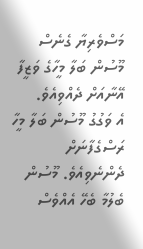މަސްވެރިޔާ ގެނެސް މޫސުން ބަލާ މީހާގެ ވަޒީފާ އޭނާއަށް ދެއްވިއެވެ.
އެ ވަގުގު މޫސުން ބަލާ މީހާ ރަސްގެފާނަށް ދެންނެވިއެވެ. މޫސުން ބެލުމާ ބެހޭ އެއްވެސް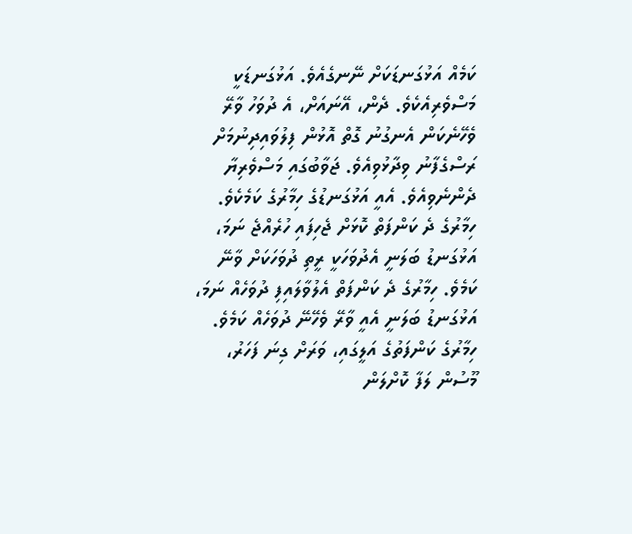ކަމެއް އަޅުގަނޑަކަށް ނޭނގެއެވެ. އަޅުގަނޑަކީ މަސްވެރިއެކެވެ. ދެން، އޭނައަށް، އެ ދުވަހު ވާރޭ ވެހޭނެކަން އެނގުނު ގޮތް އޮޅުން ފިލުވައިދިނުމަށް ރަސްގެފާނު ވިދާޅުވިއެވެ. ޖަވާބުގައި މަސްވެރިޔާ ދެންނެވިއެވެ. އެއީ އަޅުގަނޑުގެ ހިމާރުގެ ކަމެކެވެ. ހިމާރުގެ ދެ ކަންފަތް ކޮޅަށް ޖެހިފައި ހުރެއްޖެ ނަމަ، އަޅުގަނޑު ބަލަނީ އެދުވަހަކީ ރީތި ދުވަހަކަށް ވާނޭ ކަމެވެ. ހިމާރުގެ ދެ ކަންފަތް އެލުވާލައިފި ދުވަހެއް ނަމަ، އަޅުގަނޑު ބަލަނީ އެއީ ވާރޭ ވެހޭނޭ ދުވަހެއް ކަމެވެ. ހިމާރުގެ ކަންފަތުގެ އަލީގައި، ވަރަށް ގިނަ ފަހަރު، މޫސުން ލަފާ ކޮށްލަން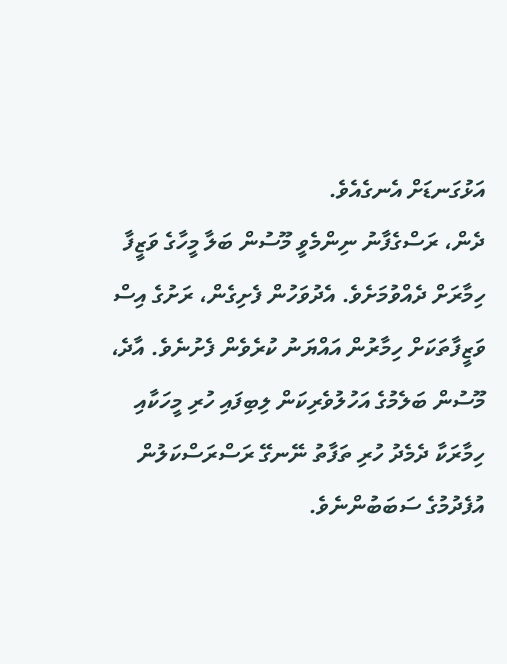އަޅުގަނޑަށް އެނގެއެވެ.
ދެން، ރަސްގެފާނު ނިންމެވީ މޫސުން ބަލާ މީހާގެ ވަޒީފާ ހިމާރަށް ދެއްވުމަށެވެ. އެދުވަހުން ފެށިގެން، ރަށުގެ އިސް ވަޒީފާތަކަށް ހިމާރުން އައްޔަނު ކުރެވެން ފެށުނެވެ. އާދެ، މޫސުން ބަލެމުގެ އަހުލުވެރިކަން ލިބިފައި ހުރި މީހަކާއި ހިމާރަކާ ދެމެދު ހުރި ތަފާތު ނޭނގޭ ރަސްރަސްކަލުން އުފެދުމުގެ ސަބަބުންނެވެ.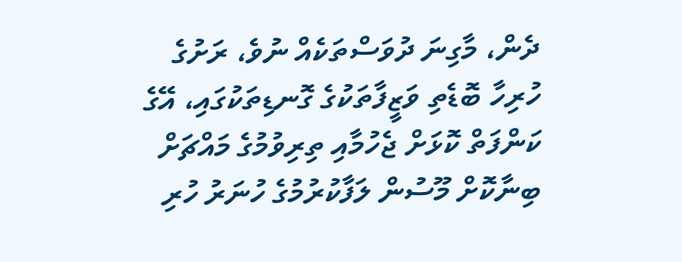ދެން، މާގިނަ ދުވަސްތަކެއް ނުވެ، ރަށުގެ ހުރިހާ ބޮޑެތި ވަޒީފާތަކުގެ ގޮނޑިތަކުގައި، އޭގެ ކަންފަތް ކޮޅަށް ޖެހުމާއި ތިރިވުމުގެ މައްޗަށް ބިނާކޮށް މޫސުން ލަފާކުރުމުގެ ހުނަރު ހުރި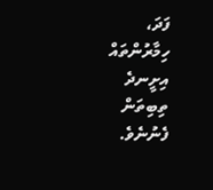ފަދަ، ހިމާރުންތައް އިށީނދެ ތިބިތަން ފެނުނެވެ.